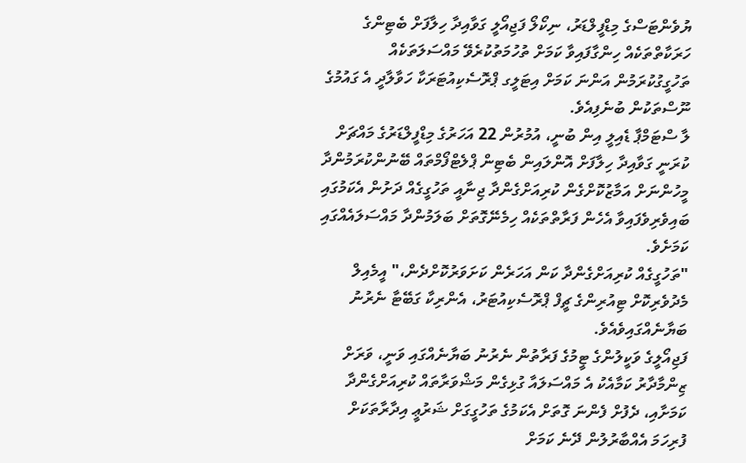ޔުވެންޓަސްގެ މިޑްފީލްޑަރު، ނިކޯލޯ ފަޖިއޯލީ ގަވާއިދާ ހިލާފަށް ބެޓިންގެ ހަރަކާތްތަކެއް ހިންގާފައިވާ ކަމަށް ތުހުމަތުކުރެވޭ މައްސަލަތަކެއް ތަހުގީގުކުރަމުން އަންނަ ކަމަށް އިޓަލީގ ޕްރޮސެކިއުޓަރަކާ ހަވާލާދީ އެ ގައުމުގެ ނޫސްތަކުން ބުނެފިއެވެ.
ލާ ސްޓަމްޕާ ޑެއިލީ އިން ބުނީ، އުމުރުން 22 އަހަރުގެ މިޑްފީލްޑަރުގެ މައްޗަށް ކުރަނީ ގަވާއިދާ ހިލާފަށް އޮންލައިން ބެޓިން ޕްލެޓްފޯމްތައް ބޭނުންކުރަމުންދާ މީހުންނަށް އަމާޒުކޮށްގެން ކުރިއަށްގެންދާ ޖިނާއީ ތަހުގީގެއް ދަށުން އެކަމުގައި ބައިވެރިވެފައިވާ އެހެން ފަރާތްތަކެއް ހިމެނޭގޮތަށް ބަލަމުންދާ މައްސަލައެއްގައި ކަމަށެވެ.
"ތަހުގީގެއް ކުރިއަށްގެންދާ ކަން އަހަރެން ކަށަވަރުކޮށްދެން،" އީމެއިލް މެދުވެރިކޮށް ޓިއުރިންގެ ޗީފް ޕްރޮސެކިއުޓަރު، އެންރިކާ ގަބޭޓާ ނެރުނު ބަޔާނެއްގައިވެއެވެ.
ފަޖިއޯލީގެ ވަކީލުންގެ ޓީމުގެ ފަރާތުން ނެރުނު ބަޔާނެއްގައި ވަނީ، ވަރަށް ޒިންމާދާރު ކަމާއެކު އެ މައްސަލައާ ގުޅިގެން މަޝްވަރާތައް ކުރިއަށްގެންދާ ކަމަށާއި، ދެފުށް ފެންނަ ގޮތަށް އެކަމުގެ ތަހުގީގަށް ޝަރުޢީ އިދާރާތަކަށް ފުރިހަމަ އެއްބާރުލުން ދޭނެ ކަމަށް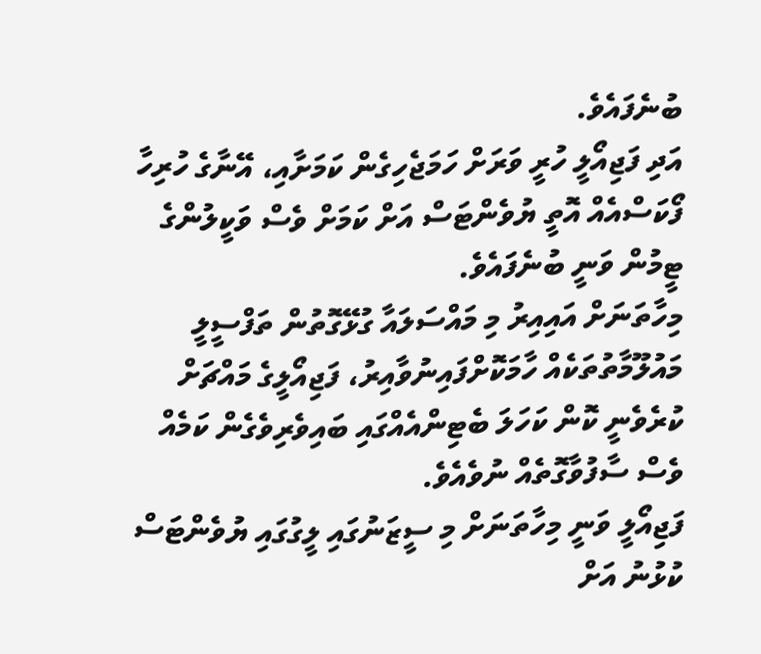ބުނެފައެވެ.
އަދި ފަޖިއޯލީ ހުރީ ވަރަށް ހަމަޖެހިގެން ކަމަށާއި، އޭނާގެ ހުރިހާ ފޯކަސްއެއް އޮތީ ޔުވެންޓަސް އަށް ކަމަށް ވެސް ވަކީލުންގެ ޓީމުން ވަނީ ބުނެފައެވެ.
މިހާތަނަށް އައިއިރު މި މައްސަލައާ ގުޅޭގޮތުން ތަފްސީލީ މައުލޫމާތުތަކެއް ހާމަކޮށްފައިނުވާއިރު، ފަޖިއޯލީގެ މައްޗަށް ކުރެވެނީ ކޮން ކަހަލަ ބެޓިންއެއްގައި ބައިވެރިވެގެން ކަމެއް ވެސް ސާފުވާގޮތެއް ނުވެއެވެ.
ފަޖިއޯލީ ވަނީ މިހާތަނަށް މި ސީޒަނުގައި ލީގުގައި ޔުވެންޓަސް ކުޅުނު އަށް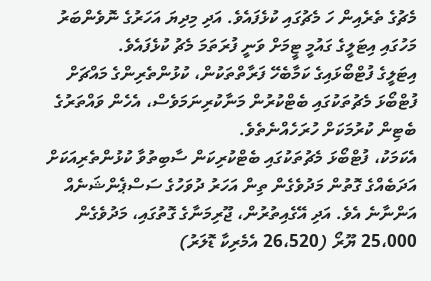މެޗުގެ ތެރެއިން ހަ މެޗުގައި ކުޅެފައެވެ. އަދި މިދިޔަ އަހަރުގެ ނޮވެންބަރު މަހުގައި އިޓަލީގެ ގައުމީ ޓީމަށް ވަނީ ފުރަތަމަ މެޗު ކުޅެފައެވެ.
އިޓަލީގެ ފުޓްބޯޅައިގެ ކަމާބެހޭ ފަރާތްތަކުން، ކުޅުންތެރިންގެ މައްޗަށް ފުޓްބޯޅަ މެޗުތަކުގައި ބެޓްކުރުން މަނާކުރިނަމަވެސް، އެހެން ވައްތަރުގެ ބެޓިން ކުރުމަކަށް ހުރަހެއްނެތެވެ.
އެކަމަކު، ފުޓްބޯޅަ މެޗުތަކުގައި ބެޓްކުރިކަން ސާބިތުވާ ކުޅުންތެރިއަކަށް އަދަބެއްގެ ގޮތުން މަދުވެގެން ތިން އަހަރު ދުވަހުގެ ސަސްޕެންޝަނެއް އަންނާނެ އެވެ. އަދި އޭގެއިތުރުން، ޖޫރިމަނާގެ ގޮތުގައި، މަދުވެގެން 25،000 ޔޫރޯ (26،520 އެމެރިކާ ޑޮލަރު)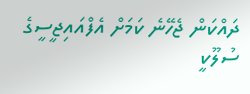ދައްކަން ޖެހޭނެ ކަމަށް އެފްއައިޖީސީގެ ސުލޫކީ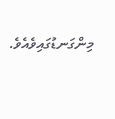މިންގަނޑުގައިވެއެވެ.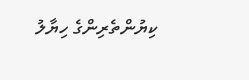ކިޔުންތެރިންގެ ހިޔާލު